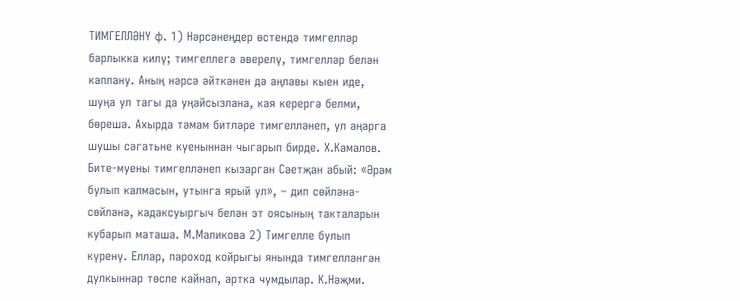ТИМГЕЛЛӘНҮ ф. 1) Нәрсәнеңдер өстендә тимгелләр барлыкка килү; тимгеллегә әверелү, тимгелләр белән каплану. Аның нәрсә әйткәнен дә аңлавы кыен иде, шуңа ул тагы да уңайсызлана, кая керергә белми, бөрешә. Ахырда тәмам битләре тимгелләнеп, ул аңарга шушы сәгатьне куеныннан чыгарып бирде. Х.Камалов. Бите-муены тимгелләнеп кызарган Сәетҗан абый: «Әрәм булып калмасын, утынга ярый ул», – дип сөйләнә-сөйләнә, кадаксуыргыч белән эт оясының такталарын кубарып маташа. М.Маликова 2) Тимгелле булып күренү. Еллар, пароход койрыгы янында тимгелләнгән дулкыннар төсле кайнап, артка чумдылар. К.Нәҗми.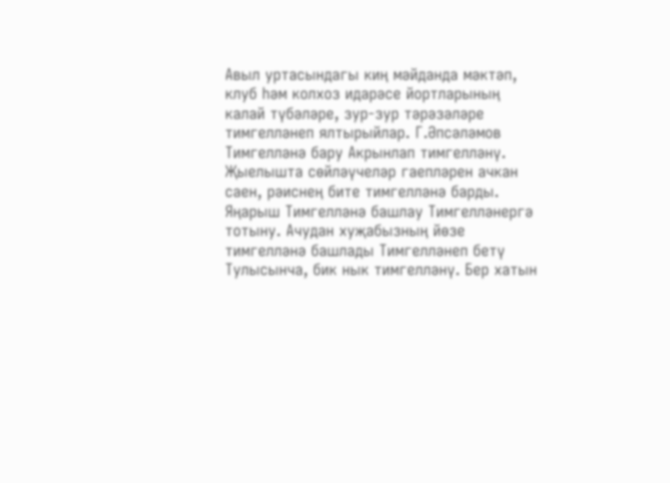Авыл уртасындагы киң мәйданда мәктәп, клуб һәм колхоз идарәсе йортларының калай түбәләре, зур-зур тәрәзәләре тимгелләнеп ялтырыйлар. Г.Әпсәләмов Тимгелләнә бару Акрынлап тимгелләнү. Җыелышта сөйләүчеләр гаепләрен ачкан саен, рәиснең бите тимгелләнә барды. Яңарыш Тимгелләнә башлау Тимгелләнергә тотыну. Ачудан хуҗабызның йөзе тимгелләнә башлады Тимгелләнеп бетү Тулысынча, бик нык тимгелләнү. Бер хатын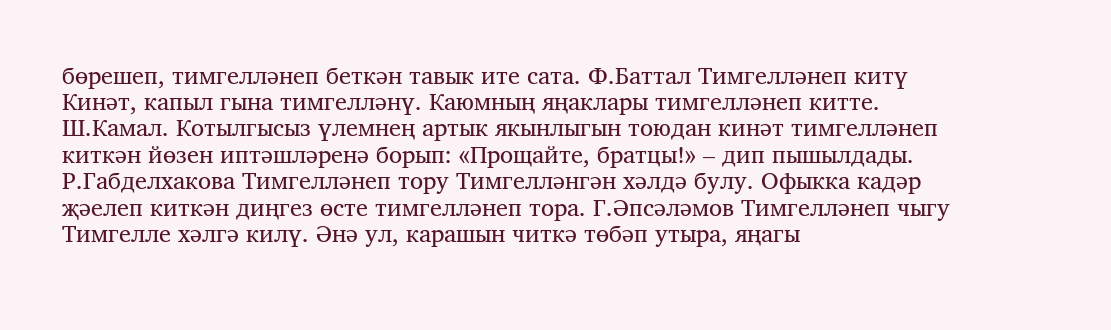бөрешеп, тимгелләнеп беткән тавык ите сата. Ф.Баттал Тимгелләнеп китү Кинәт, капыл гына тимгелләнү. Каюмның яңаклары тимгелләнеп китте. Ш.Камал. Котылгысыз үлемнең артык якынлыгын тоюдан кинәт тимгелләнеп киткән йөзен иптәшләренә борып: «Прощайте, братцы!» – дип пышылдады. Р.Габделхакова Тимгелләнеп тору Тимгелләнгән хәлдә булу. Офыкка кадәр җәелеп киткән диңгез өсте тимгелләнеп тора. Г.Әпсәләмов Тимгелләнеп чыгу Тимгелле хәлгә килү. Әнә ул, карашын читкә төбәп утыра, яңагы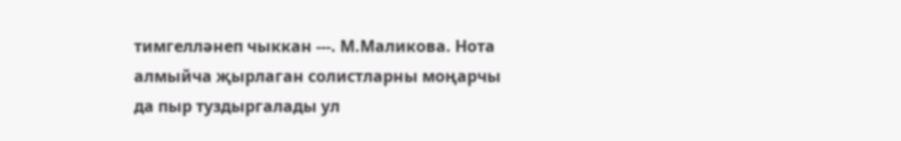тимгелләнеп чыккан ---. М.Маликова. Нота алмыйча җырлаган солистларны моңарчы да пыр туздыргалады ул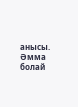анысы. Әмма болай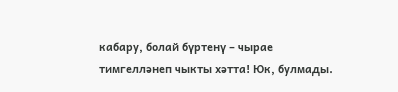кабару, болай бүртенү – чырае тимгелләнеп чыкты хәтта! Юк, булмады.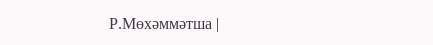Р.Мөхәммәтша |